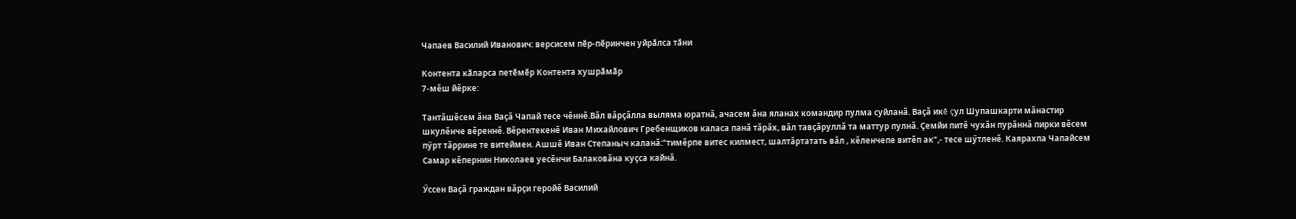Чапаев Василий Иванович: версисем пӗр-пӗринчен уйрӑлса тӑни

Контента кӑларса петӗмӗр Контента хушрӑмӑр
7-мĕш йĕрке:

Тантăшĕсем ăна Ваçă Чапай тесе чĕннĕ.Вăл вăрçăлла выляма юратнă, ачасем ăна яланах командир пулма суйланă. Ваçă икĕ çул Шупашкарти мăнастир шкулĕнче вĕреннĕ. Вĕрентекенĕ Иван Михайлович Гребенщиков каласа панă тăрăх, вăл тавçăруллă та маттур пулнă. Çемйи питĕ чухăн пурăннă пирки вĕсем пӳрт тăррине те витеймен. Ашшĕ Иван Степаныч каланă:"тимĕрпе витес килмест, шалтăртатать вăл , кĕленчепе витĕп ак",- тесе шӳтленĕ. Каярахпа Чапайсем Самар кĕпернин Николаев уесĕнчи Балаковăна куçса кайнă.

Ӳссен Ваçă граждан вăрçи геройĕ Василий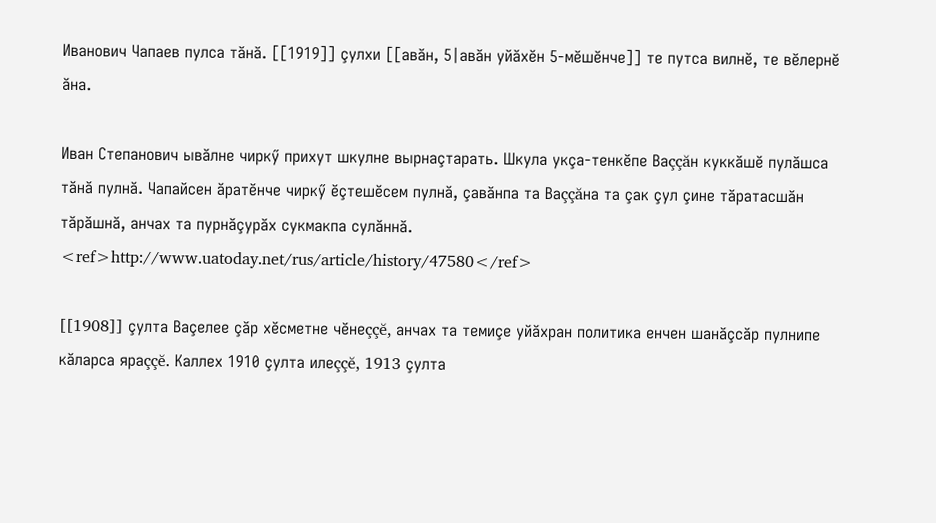Иванович Чапаев пулса тăнă. [[1919]] çулхи [[авăн, 5|авăн уйăхĕн 5-мĕшĕнче]] те путса вилнĕ, те вĕлернĕ ăна.

Иван Степанович ывăлне чиркӳ прихут шкулне вырнаçтарать. Шкула укçа-тенкĕпе Ваççăн куккăшĕ пулăшса тăнă пулнă. Чапайсен ăратĕнче чиркӳ ĕçтешĕсем пулнă, çавăнпа та Ваççăна та çак çул çине тăратасшăн тăрăшнă, анчах та пурнăçурăх сукмакпа сулăннă. <ref>http://www.uatoday.net/rus/article/history/47580</ref>

[[1908]] çулта Ваçелее çăр хĕсметне чĕнеççĕ, анчах та темиçе уйăхран политика енчен шанăçсăр пулнипе кăларса яраççĕ. Каллех 1910 çулта илеççĕ, 1913 çулта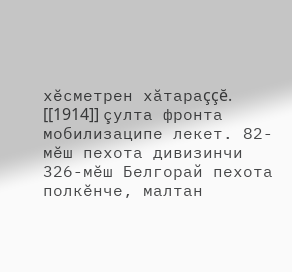хĕсметрен хăтараççĕ. [[1914]] çулта фронта мобилизаципе лекет. 82-мĕш пехота дивизинчи 326-мĕш Белгорай пехота полкĕнче, малтан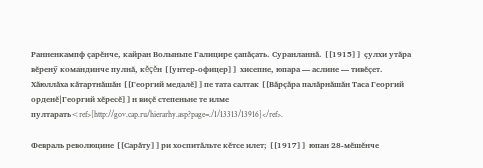Ранненкампф çарĕнче, кайран Волыньпе Галицире çапăçать. Суранланнă. [[1915]] çулхи утăра вĕренӳ командинче пулнă, кĕçĕн [[унтер-офицер]] хисепне, юпара — аслине — тивĕçет. Хăюллăха кăтартнăшăн [[Георгий медалĕ]]пе тата салтак [[Вăрçăра палăрнăшăн Таса Георгий орденĕ|Георгий хĕресĕ]]н виçĕ степеньне те илме пултарать<ref>[http://gov.cap.ru/hierarhy.asp?page=./1/13313/13916]</ref>.

Февраль революцине [[Сарăту]]ри хоспитăльте кĕтсе илет; [[1917]] юпан 28-мĕшĕнче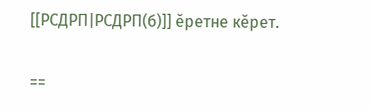[[РСДРП|РСДРП(б)]] ĕретне кĕрет.

==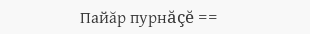Пайăр пурнăçĕ ==